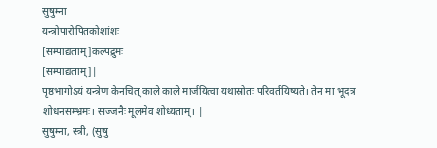सुषुम्ना
यन्त्रोपारोपितकोशांशः
[सम्पाद्यताम्]कल्पद्रुमः
[सम्पाद्यताम्]|
पृष्ठभागोऽयं यन्त्रेण केनचित् काले काले मार्जयित्वा यथास्रोतः परिवर्तयिष्यते। तेन मा भूदत्र शोधनसम्भ्रमः। सज्जनैः मूलमेव शोध्यताम्। |
सुषुम्ना, स्त्री, (सुषु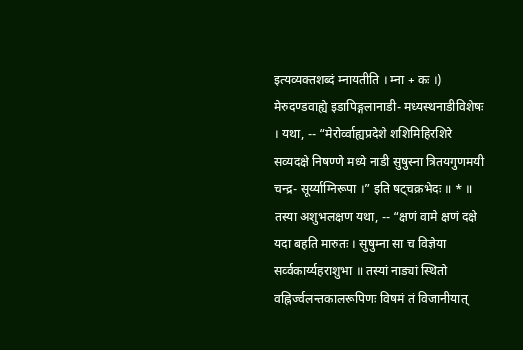इत्यव्यक्तशब्दं म्नायतीति । म्ना + कः ।) मेरुदण्डवाह्ये इडापिङ्गलानाडी- मध्यस्थनाडीविशेषः । यथा, -- “मेरोर्व्वाह्यप्रदेशे शशिमिहिरशिरे सव्यदक्षे निषण्णे मध्ये नाडी सुषुस्ना त्रितयगुणमयी चन्द्र- सूर्य्याग्निरूपा ।” इति षट्चक्रभेदः ॥ * ॥ तस्या अशुभलक्षण यथा, -- “क्षणं वामे क्षणं दक्षे यदा बहति मारुतः । सुषुम्ना सा च विज्ञेया सर्व्वकार्य्यहराशुभा ॥ तस्यां नाड्यां स्थितो वह्निर्ज्वलन्तकालरूपिणः विषमं तं विजानीयात्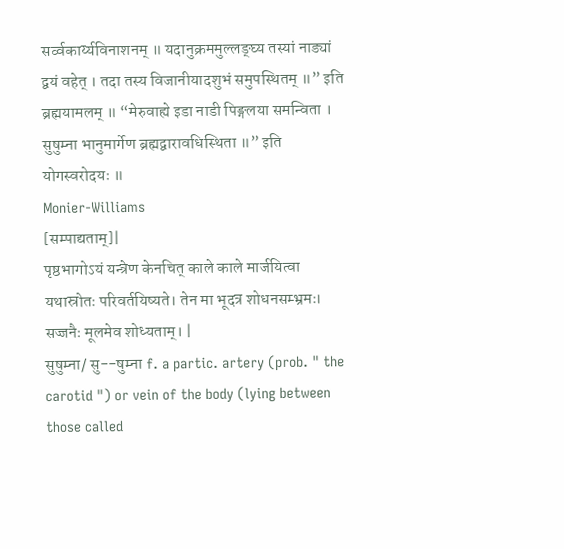सर्व्वकार्य्यविनाशनम् ॥ यदानुक्रममुल्लङ्घ्य तस्यां नाड्यां द्वयं वहेत् । तदा तस्य विजानीयादशुभं समुपस्थितम् ॥” इति ब्रह्मयामलम् ॥ “मेरुवाह्ये इडा नाडी पिङ्गलया समन्विता । सुषुम्ना भानुमार्गेण ब्रह्मद्वारावधिस्थिता ॥” इति योगस्वरोदयः ॥
Monier-Williams
[सम्पाद्यताम्]|
पृष्ठभागोऽयं यन्त्रेण केनचित् काले काले मार्जयित्वा यथास्रोतः परिवर्तयिष्यते। तेन मा भूदत्र शोधनसम्भ्रमः। सज्जनैः मूलमेव शोध्यताम्। |
सुषुम्ना/ सु--षुम्ना f. a partic. artery (prob. " the carotid ") or vein of the body (lying between those called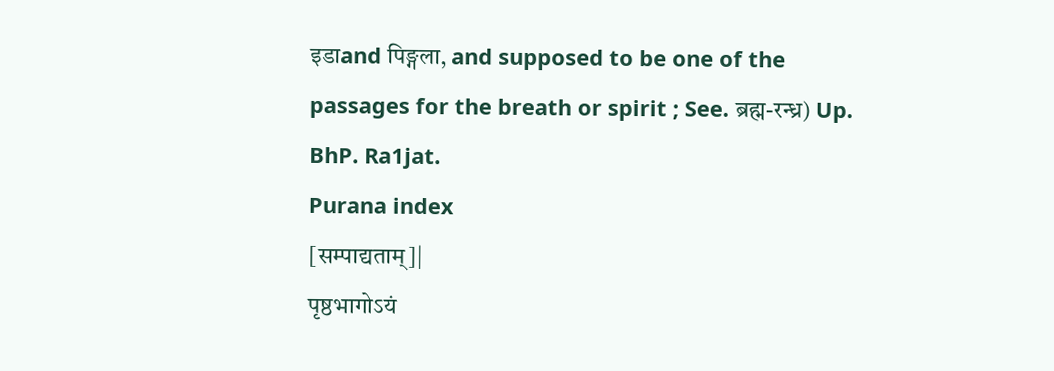इडाand पिङ्गला, and supposed to be one of the passages for the breath or spirit ; See. ब्रह्म-रन्ध्र) Up. BhP. Ra1jat.
Purana index
[सम्पाद्यताम्]|
पृष्ठभागोऽयं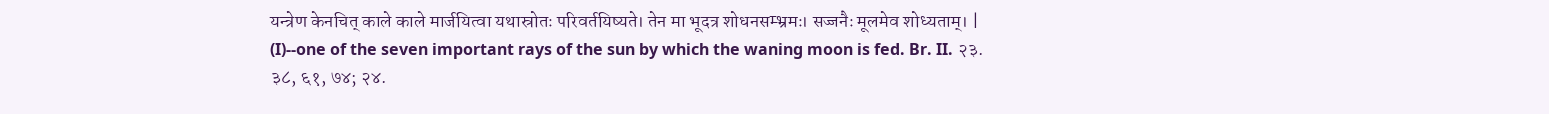यन्त्रेण केनचित् काले काले मार्जयित्वा यथास्रोतः परिवर्तयिष्यते। तेन मा भूदत्र शोधनसम्भ्रमः। सज्जनैः मूलमेव शोध्यताम्। |
(I)--one of the seven important rays of the sun by which the waning moon is fed. Br. II. २३. ३८, ६१, ७४; २४.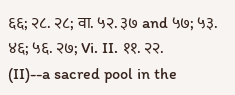६६; २८. २८; वा. ५२. ३७ and ५७; ५३. ४६; ५६. २७; Vi. II. ११. २२.
(II)--a sacred pool in the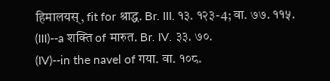हिमालयस्, fit for श्राद्ध. Br. III. १३. १२३-4; वा. ७७. ११५.
(III)--a शक्ति of मारुत. Br. IV. ३३. ७०.
(IV)--in the navel of गया. वा. १०८.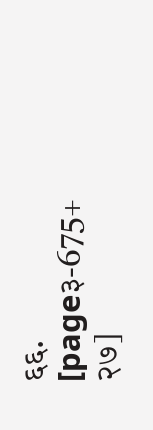६६. [page३-675+ २७]